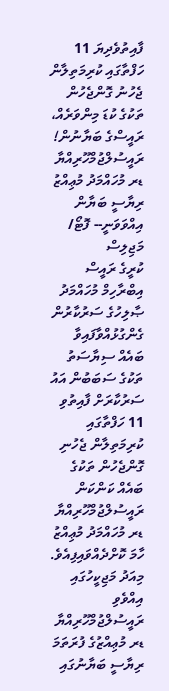ފާއިތުވެދިޔަ 11 ހަފްތާގައި ކުރިމަތިލާން ޖެހުނު ގޮންޖެހުން ތަކުގެ ކުޑަ މިންވަރެއް، ރައީސްގެ ބަޔާނުން!
ރައީސުލްޖުމްހޫރިއްޔާ ޑރ މުހައްމަދު މުޢިއްޒު ރިޔާސީ ބަޔާން އިއްވަވަނީ-- ފޮޓޯ/ މަޖިލިސް
ކުރީގެ ރައީސް އިބްރާހިމް މުހައްމަދު ޞާލިހުގެ ސަރުކާރުން ގެންގުޅުއްވާފައިވާ ބައެއް ސިޔާސަތު ތަކުގެ ސަބަބުން އައު ސަރުކާރަށް ފާއިތުވި 11 ހަފްތާގައި ކުރިމަތިލާން ޖެހުނި ގޮންޖެހުން ތަކުގެ ބައެއް ކަންކަން ރައީސުލްޖުމްހޫރިއްޔާ ޑރ މުހައްމަދު މުޢިއްޒު ހާމަ ކޮށްދެއްވައިފިއެވެ.
މިއަދު މަޖިކީހުގައި އިއްވެވި ރައީސުލްޖުމްހޫރިއްޔާ ޑރ މުޢިއްޒުގެ ފުރަތަމަ ރިޔާސީ ބަޔާނުގައި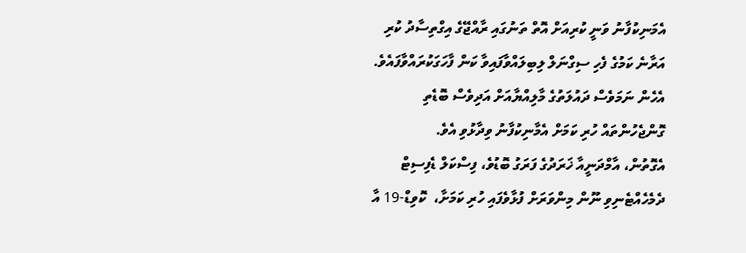އެމަނިކުފާނު ވަނީ ކުރިއަށް އޮތް ތަނުގައި ރާއްޖޭގެ އިގްތިސާދު ކުރި އަރާނެ ކަމުގެ ފެހި ސިގްނަލް ލިބިލައްވާފައިވާ ކަން ފާހަގަކުރައްވާފައެވެ.
އެހެން ނަމަވެސް ދައުލަތުގެ މާލިއްޔާއަށް އަދިވެސް ބޮޑެތި ގޮންޖެހުންތައް ހުރި ކަމަށް އެމާނިކުފާނު ވިދާޅުވި އެވެ.
އެގޮތުން، އާމްދަނީއާ ޚަރަދުގެ ފަރަގު ބޮޑުވެ، ފިސްކަލް ޑެފިސިޓް ދެމެހެއްޓެނިވި ނޫން މިންވަރަށް ފުޅާވެފައި ހުރި ކަމަށާ،  ކޮވިޑް-19 އާ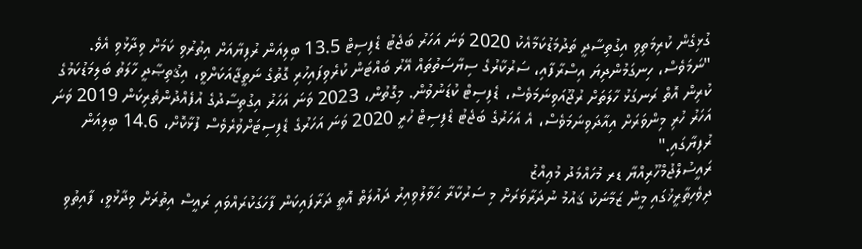ގުޅިގެން ކުރިމަތިވި އިގުތިސާދީ ތަދުމަޑުކަމާއެކު 2020 ވަނަ އަހަރު ބަޖެޓު ޑެފިސިޓް 13.5 ބިލިއަން ރުފިޔާއަށް އިތުރުވި ކަމަށް ވިދާޅުވި އެވެ.
"ނަމަވެސް، ހިނގަމުންދިޔަ އިސްރާފާއި، ސަރުކާރުގެ ސިޔާސަތުތައް އޭރު ބައްޓަން ކުރެވިފައިހުރި ގޮތުގެ ނަތީޖާއަކަށްވީ، އިޤުތިޞާދީ ހާލަތު ބަލިމަޑުކަމުގެ ކުރިން އޮތް ރަނގަޅު ހާލަތަށް ރުޖޫއަވިނަމަވެސް، ޑެފިސިޓް ކުޑަނުވުން. މިގޮތުން، 2023 ވަނަ އަހަރު އިގުތިސާދުގެ އުފެއްދުންތެރިކަން 2019 ވަނަ އަހަރު ހުރި މިންވަރަށް އިއާދަވިނަމަވެސް، އެ އަހަރުގެ ބަޖެޓު ޑެފިސިޓް ހުރީ 2020 ވަނަ އަހަރުގެ ޑެފިސިޓަށްވުރެވެސް ފުޅާކޮށް، 14.6 ބިލިއަން ރުފިޔާގައި."
ރައީސުލްޖުމްހޫރިއްޔާ ޑރ މުހައްމަދު މުޢިއްޒު
ދިވެހިތާރީޚުގައި މީން ޒަމާނަކު ޤައުމު ނުދަރާވަރަށް މި ސަރުކާރާ ޙަވާލުވިއިރު ދައުލަތް އޮތީ ދަރާފައިކަން ފާހަގަކުރައްވައި ރައީސް އިތުރަށް ވިދާޅުވީ، ފާއިތުވި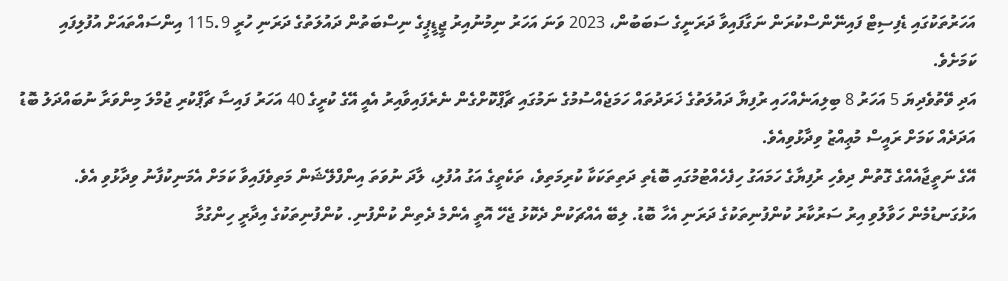އަހަރުތަކުގައި ޑެފިސިޓް ފައިނޭންސްކުރަން ނަގާފައިވާ ދަރަނީގެ ސަބަބުން، 2023 ވަނަ އަހަރު ނިމުނުއިރު ޖީޑީޕީގެ ނިސްބަތުން ދައުލަތުގެ ދަރަނި ހުރީ 115.9 އިންސައްތައަށް އުފުލިފައި ކަމަށެވެ.
އަދި ވޭތުވެދިޔަ 5 އަހަރު 8 ބިލިއަނެއްހައި ރުފިޔާ ދައުލަތުގެ ޚަރަދުތައް ހަމަޖެއްސުމުގެ ނަމުގައި ޗާޕްކޮށްގެން ނެރެފައިވާއިރު އެއީ އޭގެ ކުރީގެ 40 އަހަރު ފައިސާ ޗާޕްކުރި ޖުމްލަ މިންވަރާ ނުބައްދަލު ބޮޑު އަދަދެއް ކަމަށް ރައީސް މުޢިއްޒު ވިދާޅުވިއެވެ.
އޭގެ ނަތީޖާއެއްގެ ގޮތުން ދިވެހި ރުފިޔާގެ ހަމައަގު ހިފެހެއްޓުމުގައި ބޮޑެތި ދަތިތަކަކާ ކުރިމަތިވެ، ތަކެތީގެ އަގު އުފުލި، ލާދަ ނުވަތަ އިންފްލޭޝަން މަތިވެފައިވާ ކަމަށް އެމަނިކުފާނު ވިދާޅުވި އެވެ.
އަޅުގަނޑުމެން ހަވާލުވި އިރު ސަރުކާރު ކުންފުނިތަކުގެ ދަރަނި އެހާ ބޮޑު. ލިބޭ އެއްޗަކުން ދެކޮޅު ޖެހޭ އޮތީ އެންމެ ދެތިން ކުންފުނި. ކުންފުނިތަކުގެ އިދާރީ ހިންގުމާ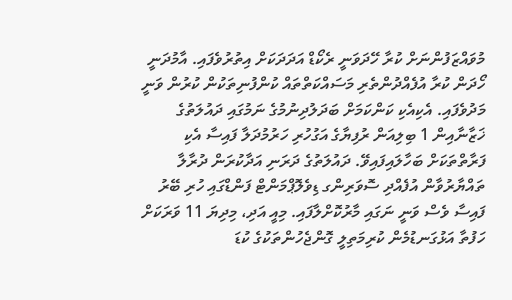މުވައްޒަފުންނަށް ކުރާ ހޭދަވަނީ ރެކޯޑް އަދަދަކަށް އިތުރުވެފައި. އާމުދަނީ ހޯދަން ކުރާ އުފެއްދުންތެރި މަސައްކަތްތައް ކުންފުނިތަކުން ކުރުން ވަނީ މަދުވެފައި. އެކިއެކި ކަންކަމަށް ބަދަލުދިނުމުގެ ނަމުގައި ދައުލަތުގެ ޚަޒާނާއިން 1 ބިލިއަން ރުފިޔާގެ އަގުހުރި ހަރުމުދަލާ ފައިސާ އެކި ފަރާތްތަކަށް ބަހާލައިފައިވޭ. ދައުލަތުގެ ދަރަނި އަދާކުރަން ދުރާލާ ތައްޔާރުވާން އުފެއްދި ސޮވަރިންގ ޑިވެލޮޕްމަންޓް ފަންޑްގައި ހުރި ބޭރު ފައިސާ ވެސް ވަނީ ނަގައި މާރުކޮށްލާފައި. މިއީ އަދި، މިދިޔަ 11 ވަރަކަށް ހަފުތާ އަޅުގަނޑުމެން ކުރިމަތިލީ ގޮންޖެހުންތަކުގެ ކުޑަ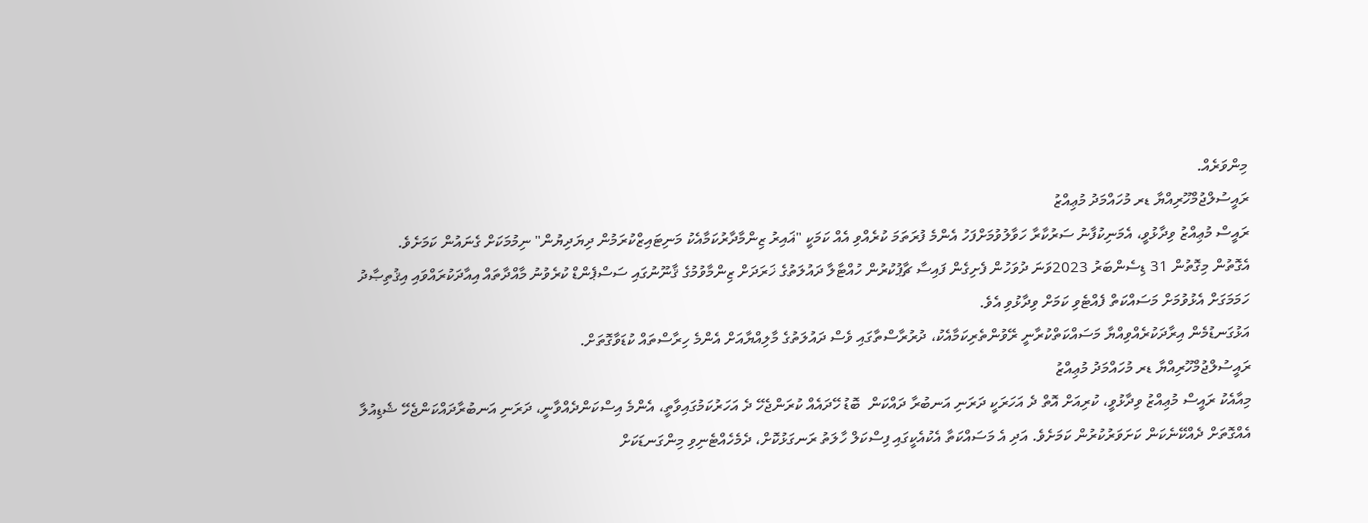މިންވަރެއް.
ރައީސުލްޖުމްހޫރިއްޔާ ޑރ މުހައްމަދު މުޢިއްޒު
ރައީސް މުޢިއްޒު ވިދާޅުވީ، އެމަނިކުފާނު ސަރުކާރާ ހަވާލުވުމަށްފަހު އެންމެ ފުރަތަމަ ކުރެއްވި އެއް ކަމަކީ "ޣައިރު ޒިންމާދާރުކަމާއެކު މަނިޓައިޒްކުރަމުން ދިޔަދިޔުން" ނިމުމަކަށް ގެނައުން ކަމަށެވެ.
އެގޮތުން މިގޮތުން 31 ޑިސެންބަރު 2023ވަނަ ދުވަހުން ފެށިގެން ފައިސާ ޗާޕުކުރުން ހުއްޓާލާ ދައުލަތުގެ ޚަރަދަށް ޒިންމާވުމުގެ ޤާނޫނުގައި ސަސްޕެންޑް ކުރެވުނު މާއްދާތައް އިއާދަކުރައްވައި އިޤުތިޞާދު ހަމަމަގަށް އެޅުވުމަށް މަސައްކަތް ފެއްޓެވި ކަމަށް ވިދާޅުވި އެވެ.
އަޅުގަނޑުމެން އިރާދަކުރެއްވިއްޔާ މަސައްކަތްކުރާނީ ރޭވުންތެރިކަމާއެކު، ދުރުރާސްތާގައި ވެސް ދައުލަތުގެ މާލިއްޔާއަށް އެންމެ ހިރާސްތައް ކުޑަވާގޮތަށް.
ރައީސުލްޖުމްހޫރިއްޔާ ޑރ މުހައްމަދު މުޢިއްޒު
މިއާއެކު ރައީސް މުޢިއްޒު ވިދާޅުވީ، ކުރިއަށް އޮތް ދެ އަހަރަކީ ދަރަނި އަނބުރާ ދައްކަން  ބޮޑު ހޭދައެއް ކުރަންޖެހޭ ދެ އަހަރުކަމުގައިވާތީ، އެންމެ އިސްކަންދެއްވާނީ، ދަރަނި އަނބުރާދައްކަންޖެހޭ ޝެޑިއުލާ އެއްގޮތަށް ދެއްކޭނެކަން ކަށަވަރުކުރުން ކަމަށެވެ. އަދި އެ މަސައްކަތާ އެކުއެކީގައި ފިސްކަލް ހާލަތު ރަނގަޅުކޮށް، ދެމެހެއްޓެނިވި މިންގަނޑަކަށް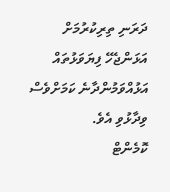ދަރަނި ތިރިކުރުމަށް އަޅަންޖެހޭ ފިޔަވަޅުތައް އަޅުއްވަމުންދާނެ ކަމަށްވެސް ވިދާޅުވި އެވެ.
ކޮމެންޓް